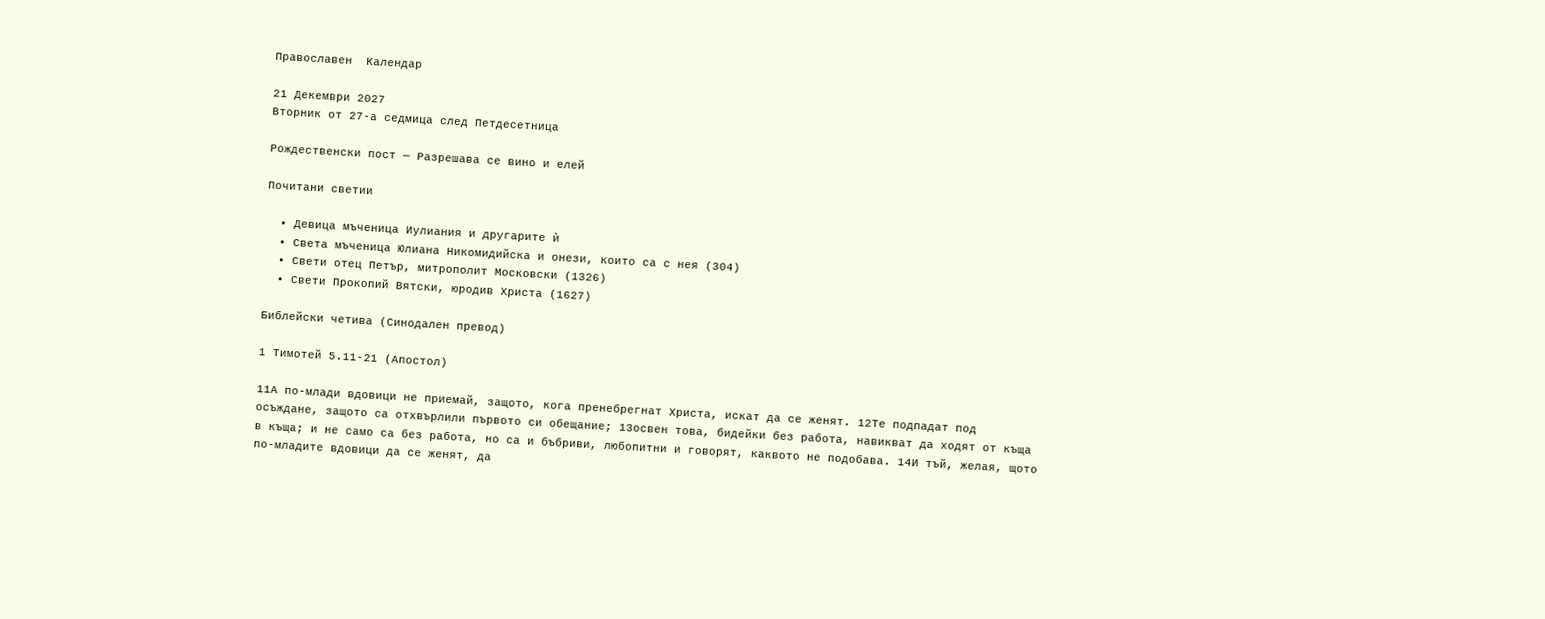Православен  Календар

21 Декември 2027
Вторник от 27-а седмица след Петдесетница

Рождественски пост — Разрешава се вино и елей

Почитани светии

  • Девица мъченица Иулиания и другарите ѝ
  • Света мъченица Юлиана Никомидийска и онези, които са с нея (304)
  • Свети отец Петър, митрополит Московски (1326)
  • Свети Прокопий Вятски, юродив Христа (1627)

Библейски четива (Синодален превод)

1 Тимотей 5.11-21 (Апостол)

11А по-млади вдовици не приемай, защото, кога пренебрегнат Христа, искат да се женят. 12Те подпадат под осъждане, защото са отхвърлили първото си обещание; 13освен това, бидейки без работа, навикват да ходят от къща в къща; и не само са без работа, но са и бъбриви, любопитни и говорят, каквото не подобава. 14И тъй, желая, щото по-младите вдовици да се женят, да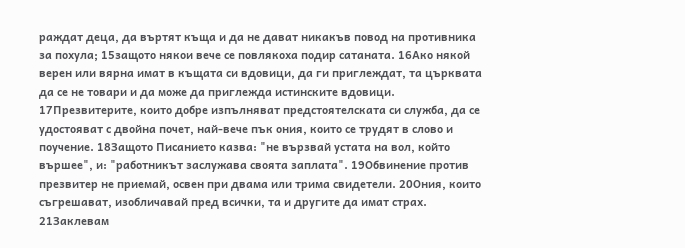раждат деца, да въртят къща и да не дават никакъв повод на противника за похула; 15защото някои вече се повлякоха подир сатаната. 16Ако някой верен или вярна имат в къщата си вдовици, да ги приглеждат, та църквата да се не товари и да може да приглежда истинските вдовици. 17Презвитерите, които добре изпълняват предстоятелската си служба, да се удостояват с двойна почет, най-вече пък ония, които се трудят в слово и поучение. 18Защото Писанието казва: "не вързвай устата на вол, който вършее", и: "работникът заслужава своята заплата". 19Обвинение против презвитер не приемай, освен при двама или трима свидетели. 20Ония, които съгрешават, изобличавай пред всички, та и другите да имат страх. 21Заклевам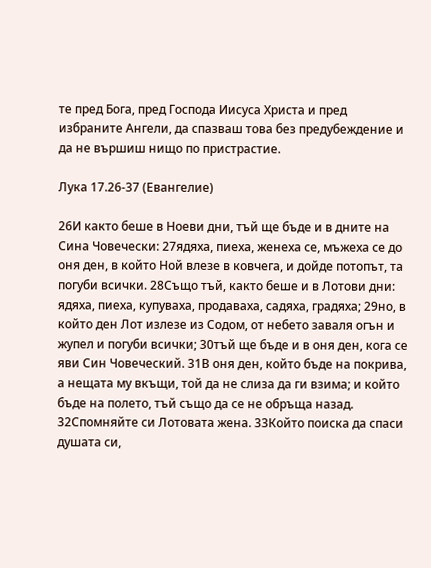те пред Бога, пред Господа Иисуса Христа и пред избраните Ангели, да спазваш това без предубеждение и да не вършиш нищо по пристрастие.

Лука 17.26-37 (Евангелие)

26И както беше в Ноеви дни, тъй ще бъде и в дните на Сина Човечески: 27ядяха, пиеха, женеха се, мъжеха се до оня ден, в който Ной влезе в ковчега, и дойде потопът, та погуби всички. 28Също тъй, както беше и в Лотови дни: ядяха, пиеха, купуваха, продаваха, садяха, градяха; 29но, в който ден Лот излезе из Содом, от небето заваля огън и жупел и погуби всички; 30тъй ще бъде и в оня ден, кога се яви Син Човеческий. 31В оня ден, който бъде на покрива, а нещата му вкъщи, той да не слиза да ги взима; и който бъде на полето, тъй също да се не обръща назад. 32Спомняйте си Лотовата жена. 33Който поиска да спаси душата си,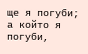ще я погуби; а който я погуби,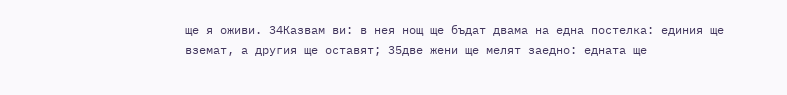ще я оживи. 34Казвам ви: в нея нощ ще бъдат двама на една постелка: единия ще вземат, а другия ще оставят; 35две жени ще мелят заедно: едната ще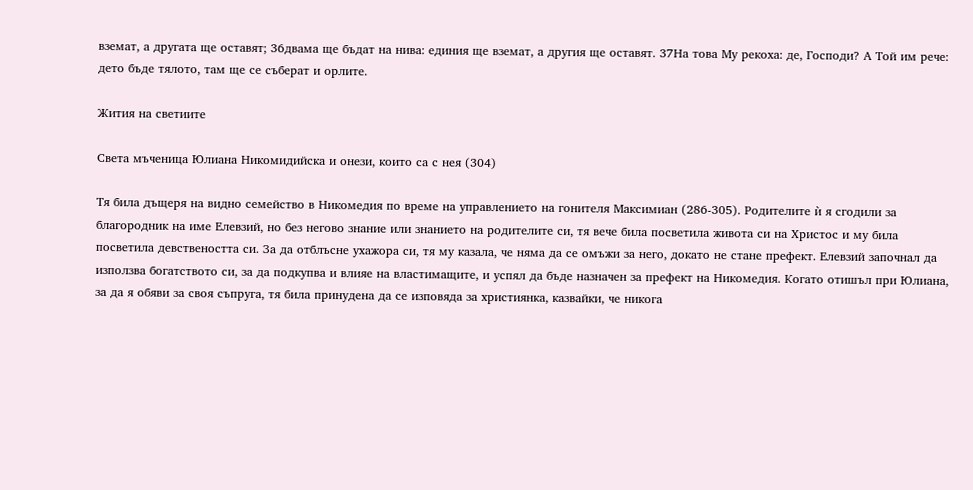вземат, а другата ще оставят; 36двама ще бъдат на нива: единия ще вземат, а другия ще оставят. 37На това Му рекоха: де, Господи? А Той им рече: дето бъде тялото, там ще се съберат и орлите.

Жития на светиите

Света мъченица Юлиана Никомидийска и онези, които са с нея (304)

Тя била дъщеря на видно семейство в Никомедия по време на управлението на гонителя Максимиан (286-305). Родителите ѝ я сгодили за благородник на име Елевзий, но без негово знание или знанието на родителите си, тя вече била посветила живота си на Христос и му била посветила девствеността си. За да отблъсне ухажора си, тя му казала, че няма да се омъжи за него, докато не стане префект. Елевзий започнал да използва богатството си, за да подкупва и влияе на властимащите, и успял да бъде назначен за префект на Никомедия. Когато отишъл при Юлиана, за да я обяви за своя съпруга, тя била принудена да се изповяда за християнка, казвайки, че никога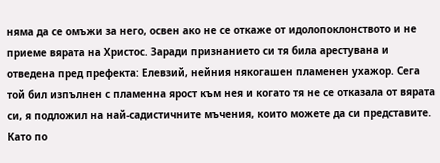няма да се омъжи за него, освен ако не се откаже от идолопоклонството и не приеме вярата на Христос. Заради признанието си тя била арестувана и отведена пред префекта: Елевзий, нейния някогашен пламенен ухажор. Сега той бил изпълнен с пламенна ярост към нея и когато тя не се отказала от вярата си, я подложил на най-садистичните мъчения, които можете да си представите. Като по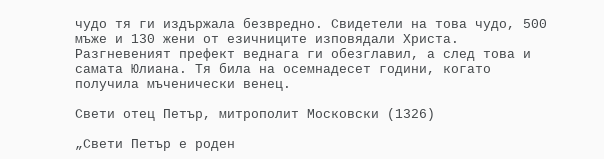чудо тя ги издържала безвредно. Свидетели на това чудо, 500 мъже и 130 жени от езичниците изповядали Христа. Разгневеният префект веднага ги обезглавил, а след това и самата Юлиана. Тя била на осемнадесет години, когато получила мъченически венец.

Свети отец Петър, митрополит Московски (1326)

„Свети Петър е роден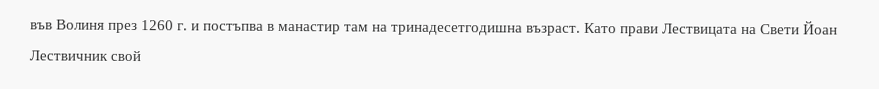във Волиня през 1260 г. и постъпва в манастир там на тринадесетгодишна възраст. Като прави Лествицата на Свети Йоан Лествичник свой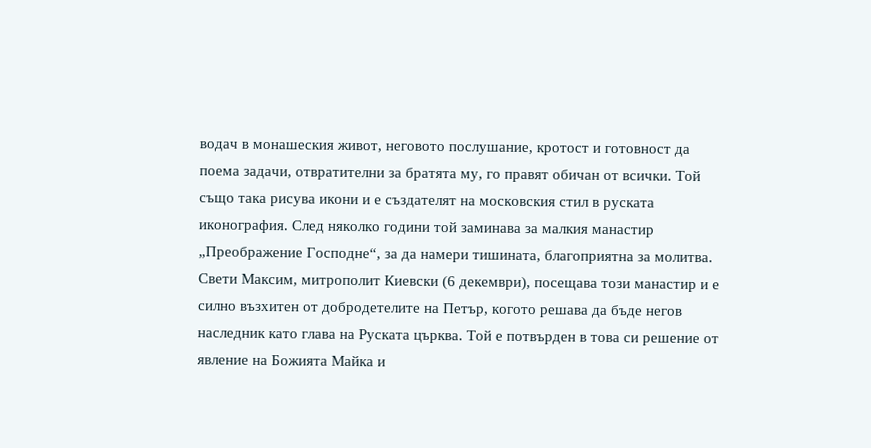водач в монашеския живот, неговото послушание, кротост и готовност да поема задачи, отвратителни за братята му, го правят обичан от всички. Той също така рисува икони и е създателят на московския стил в руската иконография. След няколко години той заминава за малкия манастир „Преображение Господне“, за да намери тишината, благоприятна за молитва. Свети Максим, митрополит Киевски (6 декември), посещава този манастир и е силно възхитен от добродетелите на Петър, когото решава да бъде негов наследник като глава на Руската църква. Той е потвърден в това си решение от явление на Божията Майка и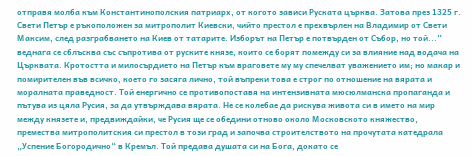отправя молба към Константинополския патриарх, от когото зависи Руската църква. Затова през 1325 г. Свети Петър е ръкоположен за митрополит Киевски, чийто престол е прехвърлен на Владимир от Свети Максим, след разграбването на Киев от татарите. Изборът на Петър е потвърден от Събор, но той...“ веднага се сблъсква със съпротива от руските князе, които се борят помежду си за влияние над водача на Църквата. Кротостта и милосърдието на Петър към враговете му му спечелват уважението им; но макар и помирителен във всичко, което го засяга лично, той въпреки това е строг по отношение на вярата и моралната праведност. Той енергично се противопоставя на интензивната мюсюлманска пропаганда и пътува из цяла Русия, за да утвърждава вярата. Не се колебае да рискува живота си в името на мир между князете и, предвиждайки, че Русия ще се обедини отново около Московското княжество, премества митрополитския си престол в този град и започва строителството на прочутата катедрала „Успение Богородично“ в Кремъл. Той предава душата си на Бога, докато се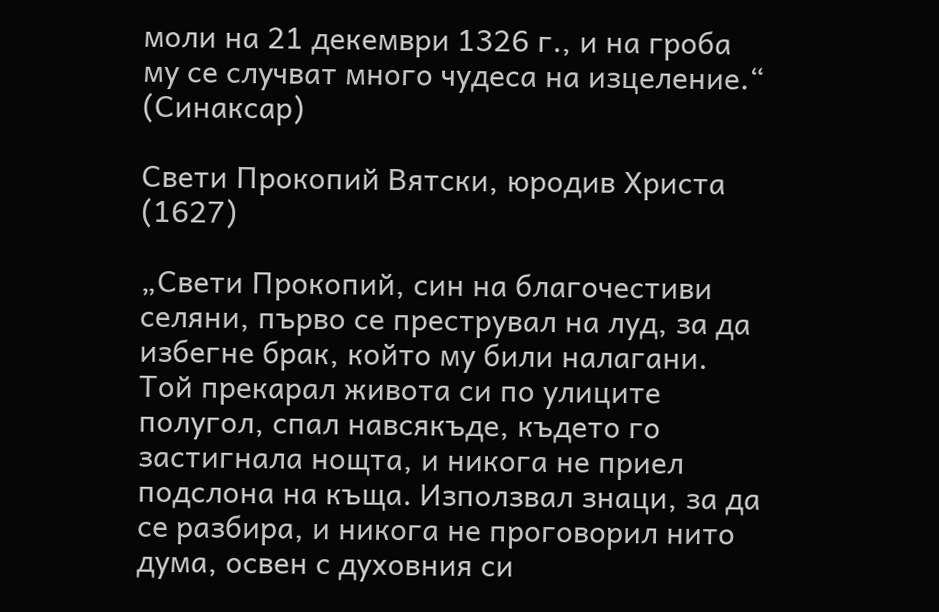моли на 21 декември 1326 г., и на гроба му се случват много чудеса на изцеление.“ (Синаксар)

Свети Прокопий Вятски, юродив Христа (1627)

„Свети Прокопий, син на благочестиви селяни, първо се преструвал на луд, за да избегне брак, който му били налагани. Той прекарал живота си по улиците полугол, спал навсякъде, където го застигнала нощта, и никога не приел подслона на къща. Използвал знаци, за да се разбира, и никога не проговорил нито дума, освен с духовния си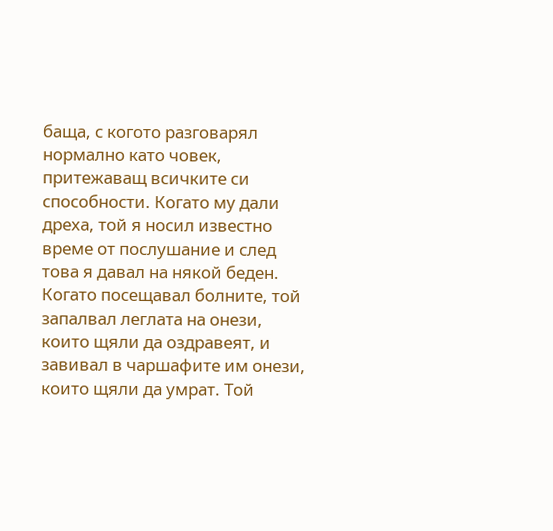баща, с когото разговарял нормално като човек, притежаващ всичките си способности. Когато му дали дреха, той я носил известно време от послушание и след това я давал на някой беден. Когато посещавал болните, той запалвал леглата на онези, които щяли да оздравеят, и завивал в чаршафите им онези, които щяли да умрат. Той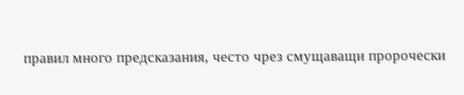правил много предсказания, често чрез смущаващи пророчески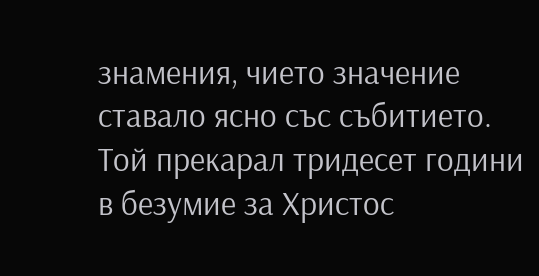знамения, чието значение ставало ясно със събитието. Той прекарал тридесет години в безумие за Христос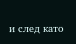и след като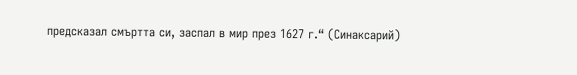предсказал смъртта си, заспал в мир през 1627 г.“ (Синаксарий)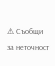⚠ Съобщи за неточност